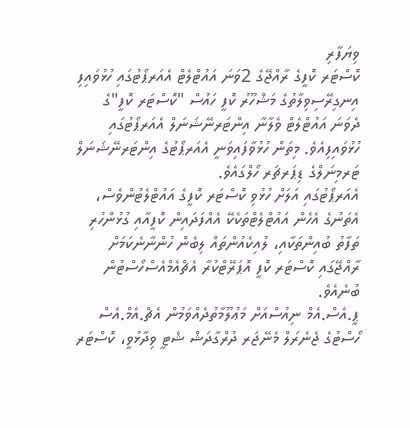ވިޔަފާރި
ކޮސްޓަރ ކޮފީގެ ރާއްޖޭގެ 2ވަނަ އައުޓްލެޓް އެއަރޕޯޓުގައި ހުޅުވައިފި
އިނގިރޭސިވިލާތުގެ މަޝްހޫރު ކޮފީ ހައުސް "ކޮސްޓަރ ކޮފީ"ގެ ދެވަނަ އައުޓްލެޓް ވެލާނާ އިންޓަރނޭޝަނަލް އެއަރޕޯޓުގައި ހުޅުވައިފިއެވެ. މިތަން ހުޅުވާފައިވަނީ އެއަރޕޯޓުގެ އިންޓަރނޭޝަނަލް ޓަރމިނަލްގެ ޑިޕަރޗަރ ހޯލްގައެވެ.
އެއަރޕޯޓުގައި އަލަށް ހުޅުވި ކޮސްޓަރ ކޮފީގެ އައުޓްލެޓުންވެސް، އެތަނުގެ އެހެން އައުޓްލެޓްތަކެކޭ އެއްފަދައިން ކޮފީއާއި ގުޅުންހުރި ތަފާތު ބުއިންތަކާއި، ލުއިކެއުންތައް ލިބެން ހުންނާނެކަމަށް ރާއްޖޭގައި ކޮސްޓަރ ކޮފީ އޮޕަރޭޓްކުރާ އެޗްއެމްއެސްހޯސްޓުން ބުނެއެވެ.
ޕީ.އެސް.އެމް ނިއުސްއަށް މަޢުލޫމާތުދެއްވަމުން އެޗް.އެމް.އެސް ހޯސްޓުގެ ޖެނެރަލް މެނޭޖަރ ދުރްގާދަޝް ޝެޓީ ވިދާޅުވީ، ކޮސްޓަރ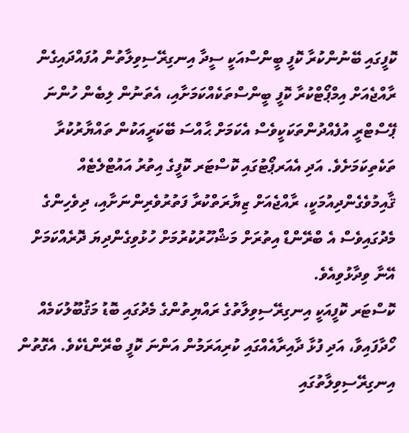ކޮފީގައި ބޭނުންކުރާ ކޮފީ ބީންސްއަކީ ސީދާ އިނގިރޭސިވިލާތުން އުފައްދައިގެން ރާއްޖެއަށް އިމްޕޯޓްކުރާ ކޮފީ ބީންސްތަކެއްކަމަށާއި، އެތަނުން ލިބެން ހުންނަ ޕޭސްޓްރީ އުފެއްދުންތަކަކީވެސް އެކަމަށް ޙާއްސަ ބޭކަރީއަކުން ތައްޔާރުކުރާ ތަކެތިކަމަށެވެ. އަދި އެއަރޕޯޓުގައި ކޮސްޓަރ ކޮފީގެ އިތުރު އައުޓްލެޓެއް ޤާއިމުވެގެންދިއުމަކީ، ރާއްޖެއަށް ޒިޔާރަތްކުރާ ފަތުރުވެރިންނަށާއި، ދިވެހިންގެ މެދުގައިވެސް އެ ބްރޭންޑް އިތުރަށް މަޝްހޫރުކުރުމަށް ހުޅުވިގެންދިޔަ ދޮރެއްކަމަށް އޭނާ ވިދާޅުވިއެވެ.
ކޮސްޓަރ ކޮފީއަކީ އިނގިރޭސިވިލާތުގެ ރައްޔިތުންގެ މެދުގައި ބޮޑު މަޤުބޫލުކަމެއް ހޯދާފައިވާ، އަދި ފުޅާ ދާއިރާއެއްގައި ކުރިއަރަމުން އަންނަ ކޮފީ ބްރޭންޑެކެވެ. އެގޮތުން އިނގިރޭސިވިލާތުގައި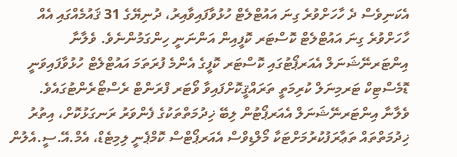އެކަނިވެސް ދެ ހާހަށްވުރެ ގިނަ އައުޓްލެޓް ހުޅުވާފައިވާއިރު، ދުނިޔޭގެ 31 ޤައުމެއްގައި އެއް ހާހަށްވުރެ ގިނަ އައުޓްލެޓް ކޮސްޓަރ ކޮފީއިން އަންނަނީ ހިންގަމުންނެވެ. ވެލާނާ އިންޓަރނޭޝަނަލް އެއަރޕޯޓުގައި ކޮސްޓަރ ކޮފީގެ އެންމެ ފުރަތަމަ އައުޓްލެޓް ހުޅުވާފައިވަނީ ޑޮމެސްޓިކް ޓަރމިނަލް ކުރިމަތީ ތަރައްޤީކޮށްފައިވާ ވޯޓަރ ފްރަންޓް ރެސްޓޯރެންޓުގައެވެ.
ވެލާނާ އިންޓަރނޭޝަނަލް އެއަރޕޯޓުން ލިބޭ ޚިދުމަތްތަކުގެ ފެންވަރު ރަނގަޅުކޮށް، އިތުރު ޚިދުމަތްތައް ތަޢާރަފުކުރުމަށްޓަކާ މޯލްޑިވްސް އެއަރޕޯޓްސް ކޮމްޕެނީ ލިމިޓެޑް، އެމް.އޭ.ސީ.އެލުން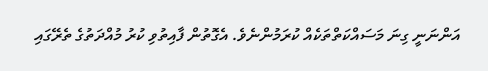އަންނަނީ ގިނަ މަސައްކަތްތަކެއް ކުރަމުންނެވެ. އެގޮތުން ފާއިތުވި ކުރު މުއްދަތުގެ ތެރޭގައި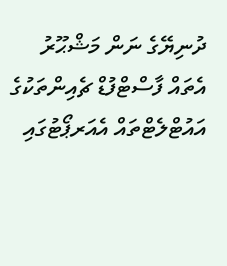ދުނިޔޭގެ ނަން މަޝްޙޫރު އެތައް ފާސްޓްފުޑް ޗެއިންތަކުގެ އައުޓްލެޓްތައް އެއަރޕޯޓުގައި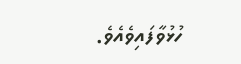ހުޅުވާފައިވެއެވެ.